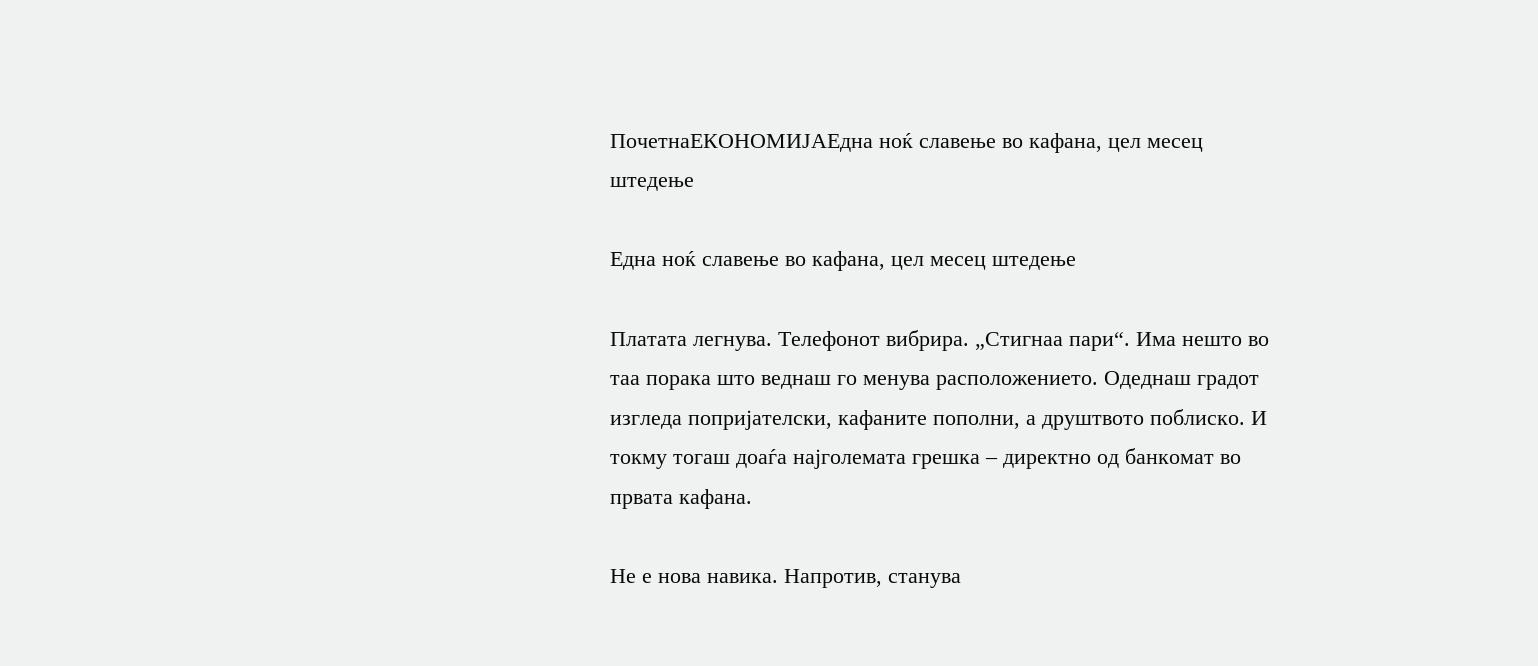ПочетнаЕКОНОМИЈАЕдна ноќ славење во кафана, цел месец штедење

Една ноќ славење во кафана, цел месец штедење

Платата легнува. Телефонот вибрира. „Стигнаа пари“. Има нешто во таа порака што веднаш го менува расположението. Одеднаш градот изгледа попријателски, кафаните пополни, а друштвото поблиско. И токму тогаш доаѓа најголемата грешка – директно од банкомат во првата кафана.

Не е нова навика. Напротив, станува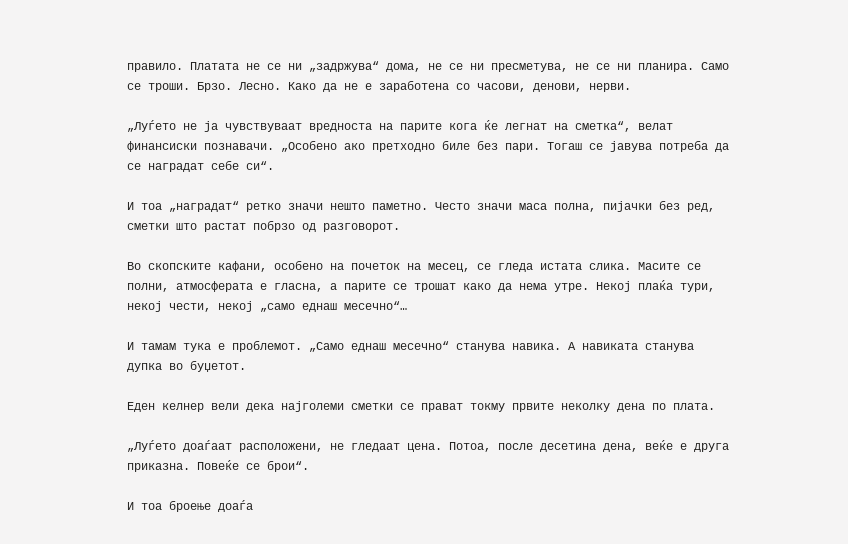правило. Платата не се ни „задржува“ дома, не се ни пресметува, не се ни планира. Само се троши. Брзо. Лесно. Како да не е заработена со часови, денови, нерви.

„Луѓето не ја чувствуваат вредноста на парите кога ќе легнат на сметка“, велат финансиски познавачи. „Особено ако претходно биле без пари. Тогаш се јавува потреба да се наградат себе си“.

И тоа „наградат“ ретко значи нешто паметно. Често значи маса полна, пијачки без ред, сметки што растат побрзо од разговорот.

Во скопските кафани, особено на почеток на месец, се гледа истата слика. Масите се полни, атмосферата е гласна, а парите се трошат како да нема утре. Некој плаќа тури, некој чести, некој „само еднаш месечно“…

И тамам тука е проблемот. „Само еднаш месечно“ станува навика. А навиката станува дупка во буџетот.

Еден келнер вели дека најголеми сметки се прават токму првите неколку дена по плата.

„Луѓето доаѓаат расположени, не гледаат цена. Потоа, после десетина дена, веќе е друга приказна. Повеќе се брои“.

И тоа броење доаѓа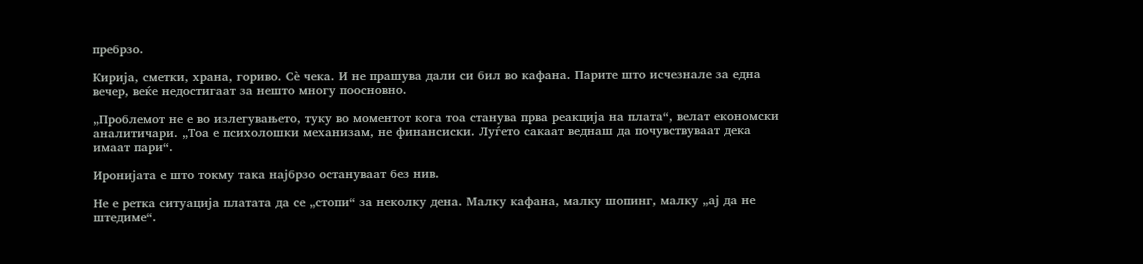пребрзо.

Кирија, сметки, храна, гориво. Сѐ чека. И не прашува дали си бил во кафана. Парите што исчезнале за една вечер, веќе недостигаат за нешто многу поосновно.

„Проблемот не е во излегувањето, туку во моментот кога тоа станува прва реакција на плата“, велат економски аналитичари. „Тоа е психолошки механизам, не финансиски. Луѓето сакаат веднаш да почувствуваат дека имаат пари“.

Иронијата е што токму така најбрзо остануваат без нив.

Не е ретка ситуација платата да се „стопи“ за неколку дена. Малку кафана, малку шопинг, малку „ај да не штедиме“.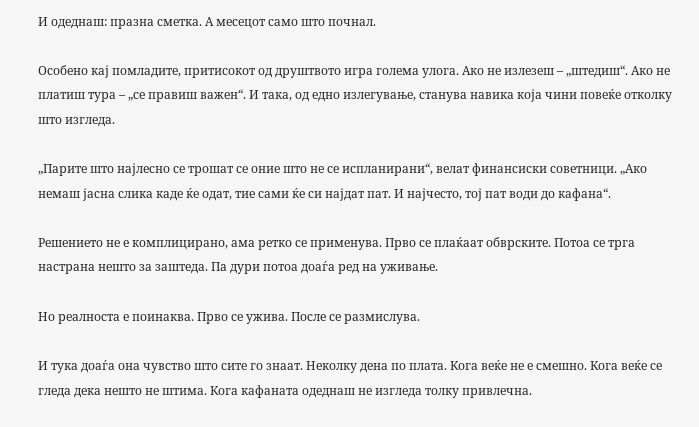И одеднаш: празна сметка. А месецот само што почнал.

Особено кај помладите, притисокот од друштвото игра голема улога. Ако не излезеш – „штедиш“. Ако не платиш тура – „се правиш важен“. И така, од едно излегување, станува навика која чини повеќе отколку што изгледа.

„Парите што најлесно се трошат се оние што не се испланирани“, велат финансиски советници. „Ако немаш јасна слика каде ќе одат, тие сами ќе си најдат пат. И најчесто, тој пат води до кафана“.

Решението не е комплицирано, ама ретко се применува. Прво се плаќаат обврските. Потоа се трга настрана нешто за заштеда. Па дури потоа доаѓа ред на уживање.

Но реалноста е поинаква. Прво се ужива. После се размислува.

И тука доаѓа она чувство што сите го знаат. Неколку дена по плата. Кога веќе не е смешно. Кога веќе се гледа дека нешто не штима. Кога кафаната одеднаш не изгледа толку привлечна.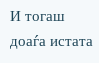И тогаш доаѓа истата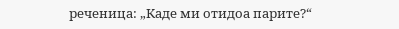реченица: „Каде ми отидоа парите?“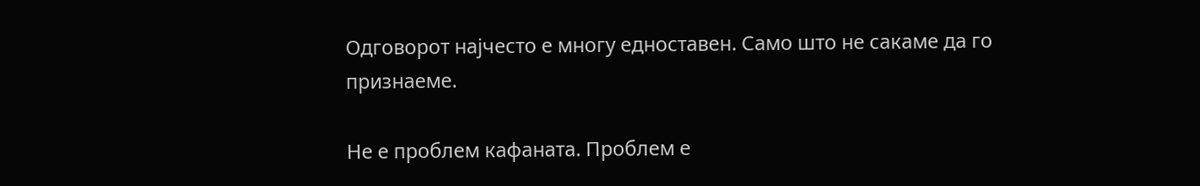Одговорот најчесто е многу едноставен. Само што не сакаме да го признаеме.

Не е проблем кафаната. Проблем е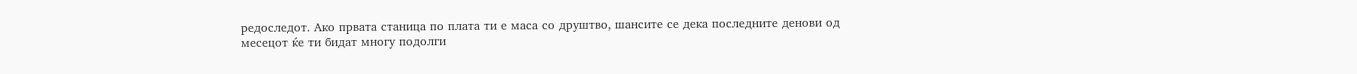редоследот. Ако првата станица по плата ти е маса со друштво, шансите се дека последните денови од месецот ќе ти бидат многу подолги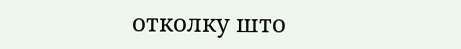отколку што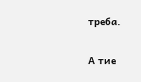треба.

А тие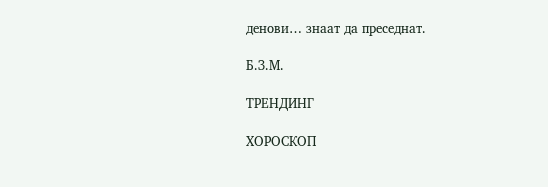денови… знаат да преседнат.

Б.З.М.

ТРЕНДИНГ

ХОРОСКОП